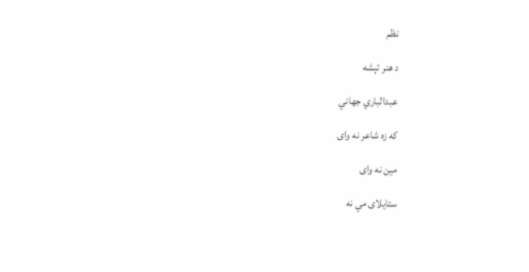نظم

د هنر تېشه

عبدالباري جهاني

که زه شاعر نه واى

مين نه واى

ستايلاى مي نه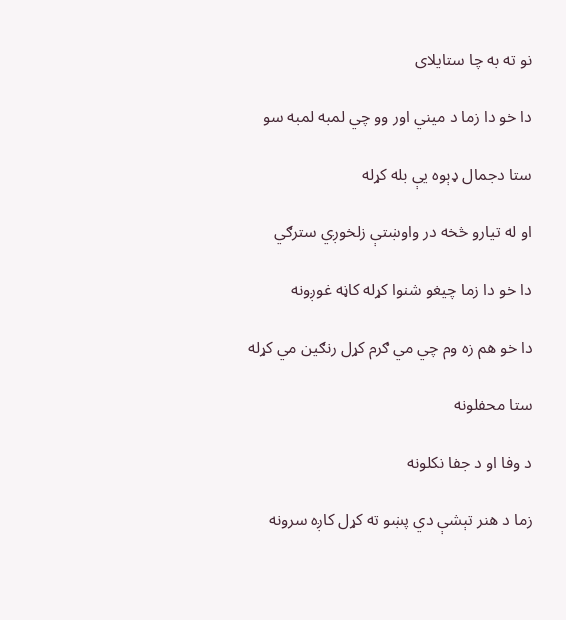نو ته به چا ستايلاى

دا خو دا زما د ميني اور وو چي لمبه لمبه سو

ستا دجمال ډېوه يې بله کړله

او له تيارو څخه در واوښتې زلخوږي سترګي

دا خو دا زما چيغو شنوا کړله کاڼه غوږونه

دا خو هم زه وم چي مي ګرم کړل رنګين مي کړله

ستا محفلونه

د وفا او د جفا نکلونه

زما د هنر تېشې دي پښو ته کړل کاږه سرونه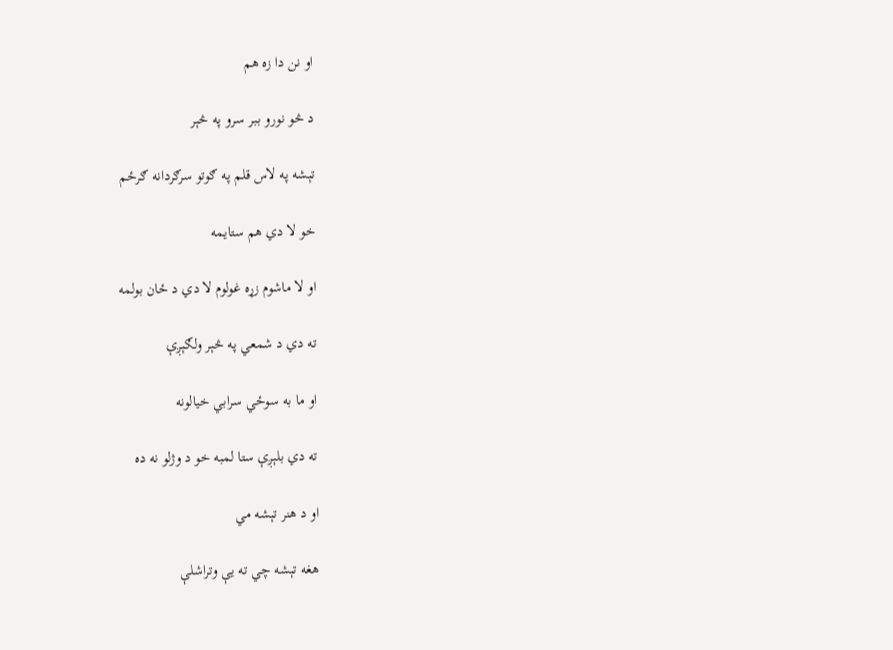او نن دا زه هم

د څو نورو ببر سرو په څېر

تېشه په لاس قلم په ګوتو سرګردانه ګرځم

خو لا دي هم ستايمه

او لا ماشوم زړه غولوم لا دي د ځان بولمه

ته دي د شمعي په څېر ولګېږې

او ما به سوځي سرابي خيالونه

ته دي بلېږې ستا لمبه خو د وژلو نه ده

او د هنر تېشه مي

هغه تېشه چي ته يې وتراشلې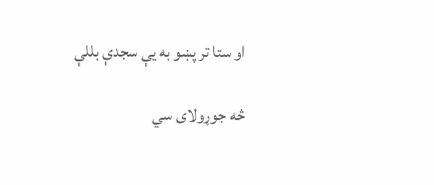او ستا تر پښو به يې سجدې بللې

څه جوړولاى سي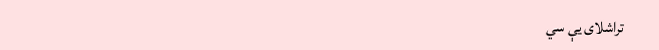تراشلاى يې سي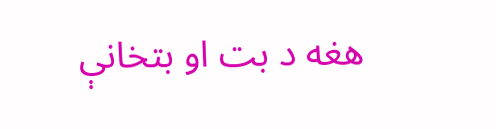هغه د بت او بتخانې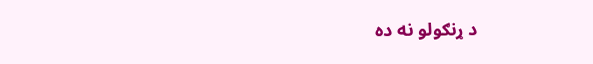د ړنګولو نه ده